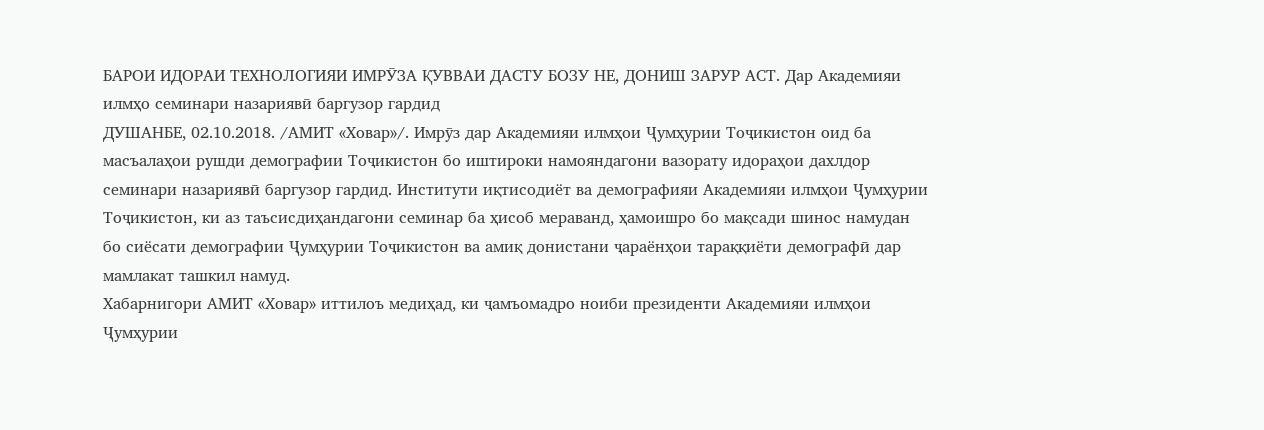БАРОИ ИДОРАИ ТЕХНОЛОГИЯИ ИМРӮЗА ҚУВВАИ ДАСТУ БОЗУ НЕ, ДОНИШ ЗАРУР АСТ. Дар Академияи илмҳо семинари назариявӣ баргузор гардид
ДУШАНБЕ, 02.10.2018. /АМИТ «Ховар»/. Имрӯз дар Академияи илмҳои Ҷумҳурии Тоҷикистон оид ба масъалаҳои рушди демографии Тоҷикистон бо иштироки намояндагони вазорату идораҳои дахлдор семинари назариявӣ баргузор гардид. Институти иқтисодиёт ва демографияи Академияи илмҳои Ҷумҳурии Тоҷикистон, ки аз таъсисдиҳандагони семинар ба ҳисоб мераванд, ҳамоишро бо мақсади шинос намудан бо сиёсати демографии Ҷумҳурии Тоҷикистон ва амиқ донистани ҷараёнҳои тараққиёти демографӣ дар мамлакат ташкил намуд.
Хабарнигори АМИТ «Ховар» иттилоъ медиҳад, ки ҷамъомадро ноиби президенти Академияи илмҳои Ҷумҳурии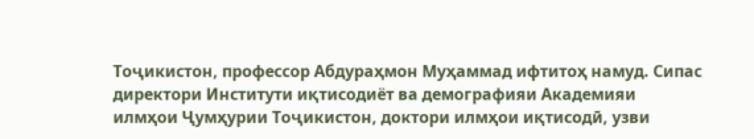Тоҷикистон, профессор Абдураҳмон Муҳаммад ифтитоҳ намуд. Сипас директори Институти иқтисодиёт ва демографияи Академияи илмҳои Ҷумҳурии Тоҷикистон, доктори илмҳои иқтисодӣ, узви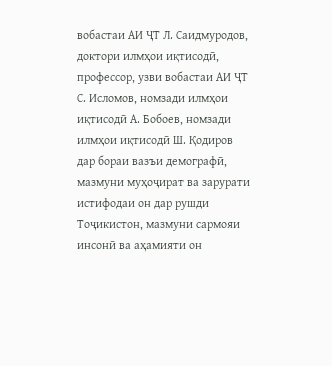вобастаи АИ ҶТ Л. Саидмуродов, доктори илмҳои иқтисодӣ, профессор, узви вобастаи АИ ҶТ С. Исломов, номзади илмҳои иқтисодӣ А. Бобоев, номзади илмҳои иқтисодӣ Ш. Қодиров дар бораи вазъи демографӣ, мазмуни муҳоҷират ва зарурати истифодаи он дар рушди Тоҷикистон, мазмуни сармояи инсонӣ ва аҳамияти он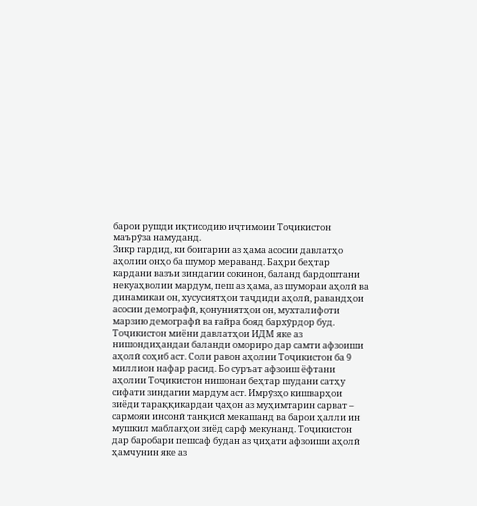барои рушди иқтисодию иҷтимоии Тоҷикистон маърӯза намуданд.
Зикр гардид, ки боигарии аз ҳама асосии давлатҳо аҳолии онҳо ба шумор мераванд. Баҳри беҳтар кардани вазъи зиндагии сокинон, баланд бардоштани некуаҳволии мардум, пеш аз ҳама, аз шумораи аҳолӣ ва динамикаи он, хусусиятҳои таҷдиди аҳолӣ, равандҳои асосии демографӣ, қонуниятҳои он, мухталифоти марзию демографӣ ва ғайра бояд бархӯрдор буд.
Тоҷикистон миёни давлатҳои ИДМ яке аз нишондиҳандаи баланди омориро дар самти афзоиши аҳолӣ соҳиб аст. Соли равон аҳолии Тоҷикистон ба 9 миллион нафар расид. Бо суръат афзоиш ёфтани аҳолии Тоҷикистон нишонаи беҳтар шудани сатҳу сифати зиндагии мардум аст. Имрӯзҳо кишварҳои зиёди тараққикардаи ҷаҳон аз муҳимтарин сарват – сармояи инсонӣ танқисӣ мекашанд ва барои ҳалли ин мушкил маблағҳои зиёд сарф мекунанд. Тоҷикистон дар баробари пешсаф будан аз ҷиҳати афзоиши аҳолӣ ҳамчунин яке аз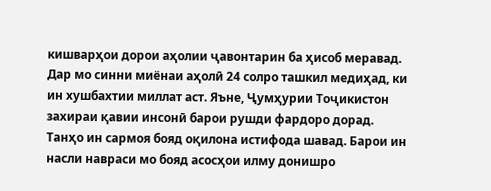кишварҳои дорои аҳолии ҷавонтарин ба ҳисоб меравад. Дар мо синни миёнаи аҳолӣ 24 солро ташкил медиҳад, ки ин хушбахтии миллат аст. Яъне, Ҷумҳурии Тоҷикистон захираи қавии инсонӣ барои рушди фардоро дорад.
Танҳо ин сармоя бояд оқилона истифода шавад. Барои ин насли навраси мо бояд асосҳои илму донишро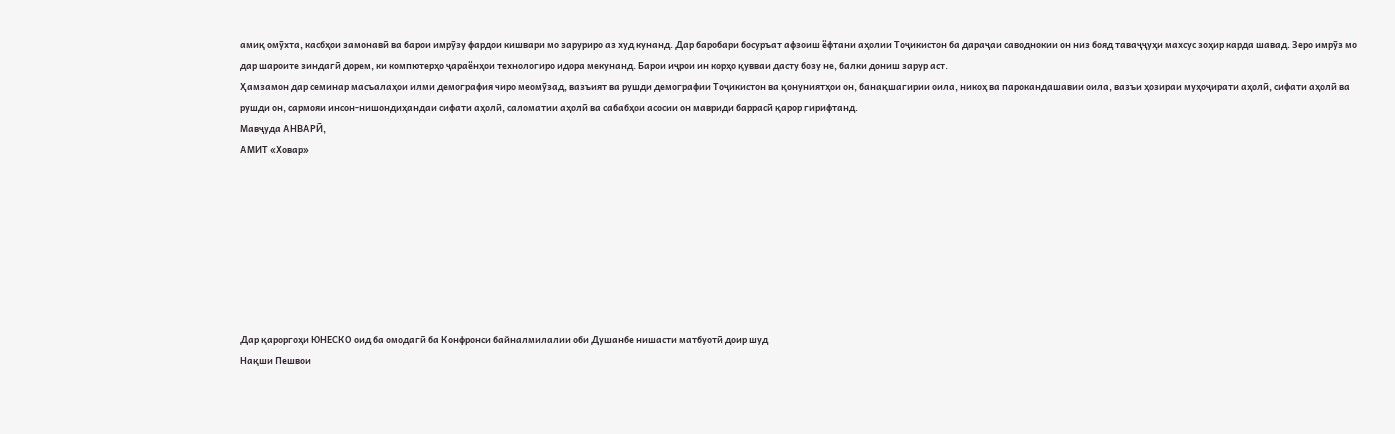амиқ омӯхта, касбҳои замонавӣ ва барои имрӯзу фардои кишвари мо заруриро аз худ кунанд. Дар баробари босуръат афзоиш ёфтани аҳолии Тоҷикистон ба дараҷаи саводнокии он низ бояд таваҷҷуҳи махсус зоҳир карда шавад. Зеро имрӯз мо дар шароите зиндагӣ дорем, ки компютерҳо ҷараёнҳои технологиро идора мекунанд. Барои иҷрои ин корҳо қувваи дасту бозу не, балки дониш зарур аст.
Ҳамзамон дар семинар масъалаҳои илми демография чиро меомӯзад, вазъият ва рушди демографии Тоҷикистон ва қонуниятҳои он, банақшагирии оила, никоҳ ва парокандашавии оила, вазъи ҳозираи муҳоҷирати аҳолӣ, сифати аҳолӣ ва рушди он, сармояи инсон-нишондиҳандаи сифати аҳолӣ, саломатии аҳолӣ ва сабабҳои асосии он мавриди баррасӣ қарор гирифтанд.
Мавҷуда АНВАРӢ,
АМИТ «Ховар»








Дар қароргоҳи ЮНЕСКО оид ба омодагӣ ба Конфронси байналмилалии оби Душанбе нишасти матбуотӣ доир шуд
Нақши Пешвои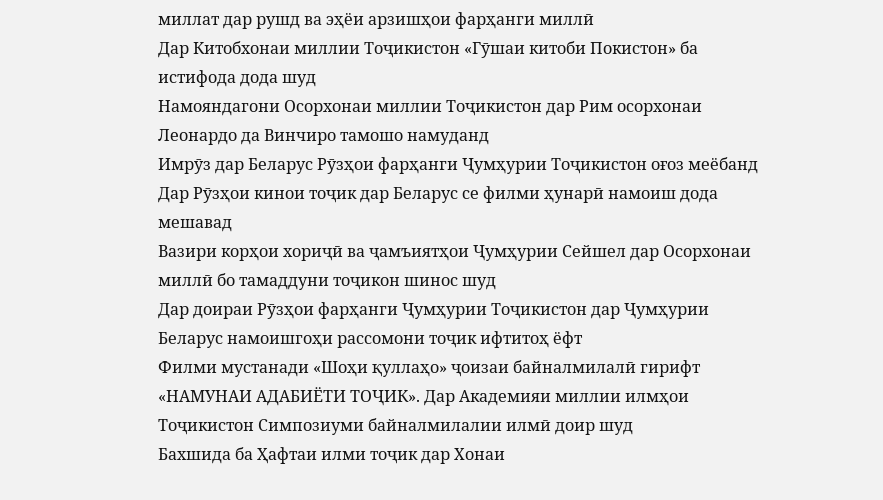миллат дар рушд ва эҳёи арзишҳои фарҳанги миллӣ
Дар Китобхонаи миллии Тоҷикистон «Гӯшаи китоби Покистон» ба истифода дода шуд
Намояндагони Осорхонаи миллии Тоҷикистон дар Рим осорхонаи Леонардо да Винчиро тамошо намуданд
Имрӯз дар Беларус Рӯзҳои фарҳанги Ҷумҳурии Тоҷикистон оғоз меёбанд
Дар Рӯзҳои кинои тоҷик дар Беларус се филми ҳунарӣ намоиш дода мешавад
Вазири корҳои хориҷӣ ва ҷамъиятҳои Ҷумҳурии Сейшел дар Осорхонаи миллӣ бо тамаддуни тоҷикон шинос шуд
Дар доираи Рӯзҳои фарҳанги Ҷумҳурии Тоҷикистон дар Ҷумҳурии Беларус намоишгоҳи рассомони тоҷик ифтитоҳ ёфт
Филми мустанади «Шоҳи қуллаҳо» ҷоизаи байналмилалӣ гирифт
«НАМУНАИ АДАБИЁТИ ТОҶИК». Дар Академияи миллии илмҳои Тоҷикистон Симпозиуми байналмилалии илмӣ доир шуд
Бахшида ба Ҳафтаи илми тоҷик дар Хонаи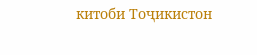китоби Тоҷикистон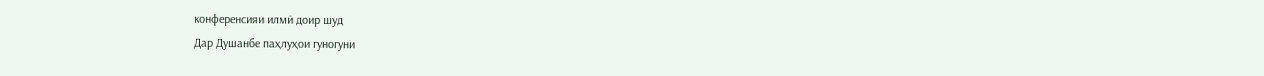конференсияи илмӣ доир шуд
Дар Душанбе паҳлуҳои гуногуни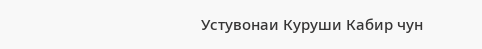Устувонаи Куруши Кабир чун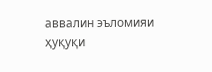аввалин эъломияи ҳуқуқи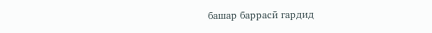башар баррасӣ гардид